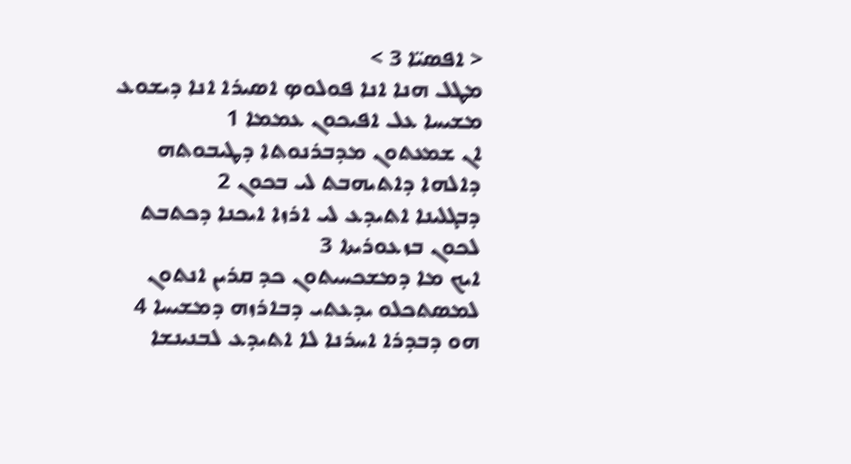< ܐܦܣܝ̈ܐ 3 >
ܡܛܠ ܗܢܐ ܐܢܐ ܦܘܠܘܤ ܐܤܝܪܐ ܐܢܐ ܕܝܫܘܥ ܡܫܝܚܐ ܥܠ ܐܦܝܟܘܢ ܥܡܡܐ 1
ܐܢ ܫܡܥܬܘܢ ܡܕܒܪܢܘܬܐ ܕܛܝܒܘܬܗ ܕܐܠܗܐ ܕܐܬܝܗܒܬ ܠܝ ܒܟܘܢ 2
ܕܒܓܠܝܢܐ ܐܬܝܕܥ ܠܝ ܐܪܙܐ ܐܝܟܢܐ ܕܟܬܒܬ ܠܟܘܢ ܒܙܥܘܪܝܬܐ 3
ܐܝܟ ܡܐ ܕܡܫܟܚܝܬܘܢ ܟܕ ܩܪܝܢ ܐܢܬܘܢ ܠܡܤܬܟܠܘ ܝܕܥܬܝ ܕܒܐܪܙܗ ܕܡܫܝܚܐ 4
ܗܘ ܕܒܕܪܐ ܐܚܪܢܐ ܠܐ ܐܬܝܕܥ ܠܒܢܝܢܫܐ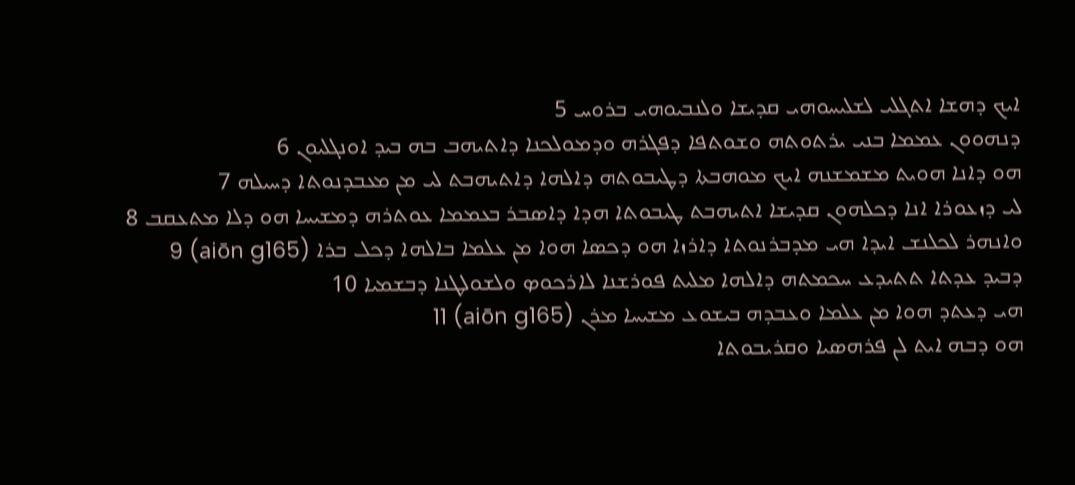ܐܝܟ ܕܗܫܐ ܐܬܓܠܝ ܠܫܠܝܚܘܗܝ ܩܕܝܫܐ ܘܠܢܒܝܘܗܝ ܒܪܘܚ 5
ܕܢܗܘܘܢ ܥܡܡܐ ܒܢܝ ܝܪܬܘܬܗ ܘܫܘܬܦܐ ܕܦܓܪܗ ܘܕܡܘܠܟܢܐ ܕܐܬܝܗܒ ܒܗ ܒܝܕ ܐܘܢܓܠܝܘܢ 6
ܗܘ ܕܐܢܐ ܗܘܝܬ ܡܫܡܫܢܗ ܐܝܟ ܡܘܗܒܬܐ ܕܛܝܒܘܬܗ ܕܐܠܗܐ ܕܐܬܝܗܒܬ ܠܝ ܡܢ ܡܥܒܕܢܘܬܐ ܕܚܝܠܗ 7
ܠܝ ܕܙܥܘܪܐ ܐܢܐ ܕܟܠܗܘܢ ܩܕܝܫܐ ܐܬܝܗܒܬ ܛܝܒܘܬܐ ܗܕܐ ܕܐܤܒܪ ܒܥܡܡܐ ܥܘܬܪܗ ܕܡܫܝܚܐ ܗܘ ܕܠܐ ܡܬܥܩܒ 8
ܘܐܢܗܪ ܠܟܠܢܫ ܐܝܕܐ ܗܝ ܡܕܒܪܢܘܬܐ ܕܐܪܙܐ ܗܘ ܕܟܤܐ ܗܘܐ ܡܢ ܥܠܡܐ ܒܐܠܗܐ ܕܟܠ ܒܪܐ (aiōn g165) 9
ܕܒܝܕ ܥܕܬܐ ܬܬܝܕܥ ܚܟܡܬܗ ܕܐܠܗܐ ܡܠܝܬ ܦܘܪܫܢܐ ܠܐܪܟܘܤ ܘܠܫܘܠܛܢܐ ܕܒܫܡܝܐ 10
ܗܝ ܕܥܬܕ ܗܘܐ ܡܢ ܥܠܡܐ ܘܥܒܕܗ ܒܝܫܘܥ ܡܫܝܚܐ ܡܪܢ (aiōn g165) 11
ܗܘ ܕܒܗ ܐܝܬ ܠܢ ܦܪܗܤܝܐ ܘܩܪܝܒܘܬܐ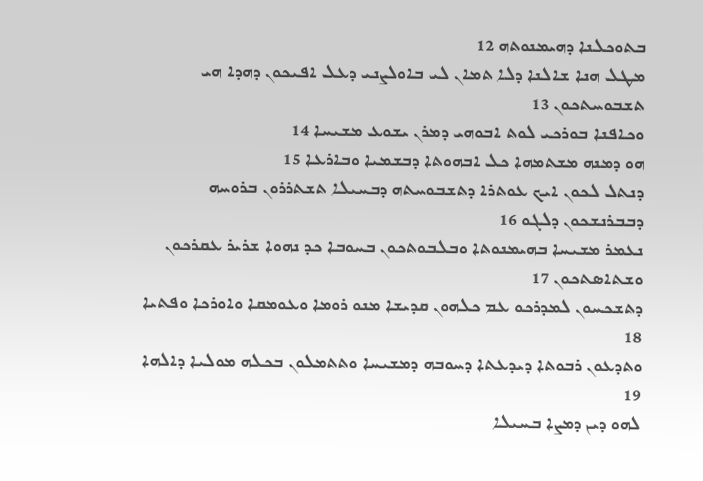ܒܬܘܟܠܢܐ ܕܗܝܡܢܘܬܗ 12
ܡܛܠ ܗܢܐ ܫܐܠܢܐ ܕܠܐ ܬܡܐܢ ܠܝ ܒܐܘܠܨܢܝ ܕܥܠ ܐܦܝܟܘܢ ܕܗܕܐ ܗܝ ܬܫܒܘܚܬܟܘܢ 13
ܘܟܐܦܢܐ ܒܘܪܟܝ ܠܘܬ ܐܒܘܗܝ ܕܡܪܢ ܝܫܘܥ ܡܫܝܚܐ 14
ܗܘ ܕܡܢܗ ܡܫܬܡܗܐ ܟܠ ܐܒܗܘܬܐ ܕܒܫܡܝܐ ܘܒܐܪܥܐ 15
ܕܢܬܠ ܠܟܘܢ ܐܝܟ ܥܘܬܪܐ ܕܬܫܒܘܚܬܗ ܕܒܚܝܠܐ ܬܫܬܪܪܘܢ ܒܪܘܚܗ ܕܒܒܪܢܫܟܘܢ ܕܠܓܘ 16
ܢܥܡܪ ܡܫܝܚܐ ܒܗܝܡܢܘܬܐ ܘܒܠܒܘܬܟܘܢ ܒܚܘܒܐ ܟܕ ܢܗܘܐ ܫܪܝܪ ܥܩܪܟܘܢ ܘܫܬܐܤܬܟܘܢ 17
ܕܬܫܟܚܘܢ ܠܡܕܪܟܘ ܥܡ ܟܠܗܘܢ ܩܕܝܫܐ ܡܢܘ ܪܘܡܐ ܘܥܘܡܩܐ ܘܐܘܪܟܐ ܘܦܬܝܐ 18
ܘܬܕܥܘܢ ܪܒܘܬܐ ܕܝܕܥܬܐ ܕܚܘܒܗ ܕܡܫܝܚܐ ܘܬܬܡܠܘܢ ܒܟܠܗ ܡܘܠܝܐ ܕܐܠܗܐ 19
ܠܗܘ ܕܝܢ ܕܡܨܐ ܒܚܝܠܐ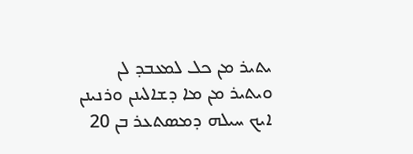ܝܬܝܪ ܡܢ ܟܠ ܠܡܥܒܕ ܠܢ ܘܝܬܝܪ ܡܢ ܡܐ ܕܫܐܠܝܢܢ ܘܪܢܝܢܢ ܐܝܟ ܚܝܠܗ ܕܡܤܬܥܪ ܒܢ 20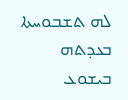ܠܗ ܬܫܒܘܚܬܐ ܒܥܕܬܗ ܒܝܫܘܥ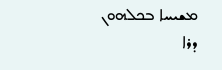ܡܫܝܚܐ ܒܟܠܗܘܢ ܕܪܐ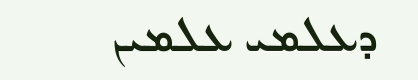ܕܥܠܡܝ ܥܠܡܝܢ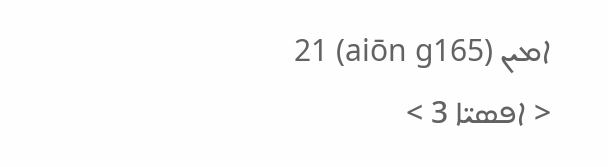ܐܡܝܢ (aiōn g165) 21
< ܐܦܣܝ̈ܐ 3 >